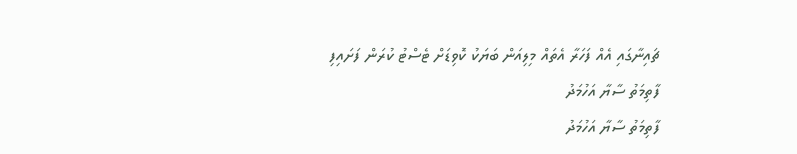ޗައިނާގައި އެއް ފަހަރާ އެތައް މިލިއަން ބަޔަކު ކޮވިޑަށް ޓެސްޓު ކުރަން ފަށައިފި
ފާތިމަތު ސާޔާ އަހުމަދު
ފާތިމަތު ސާޔާ އަހުމަދު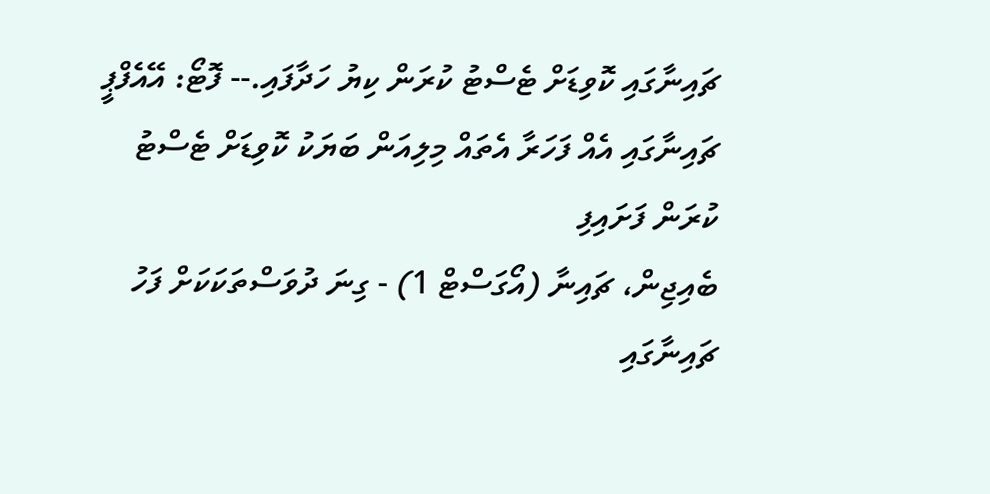ޗައިނާގައި ކޮވިޑަށް ޓެސްޓު ކުރަން ކިޔު ހަދާފައި.-- ފޮޓޯ: އޭއެފްޕީ
ޗައިނާގައި އެއް ފަހަރާ އެތައް މިލިއަން ބަޔަކު ކޮވިޑަށް ޓެސްޓު ކުރަން ފަށައިފި
ބެއިޖިން، ޗައިނާ (އޯގަސްޓް 1) - ގިނަ ދުވަސްތަކަކަށް ފަހު ޗައިނާގައި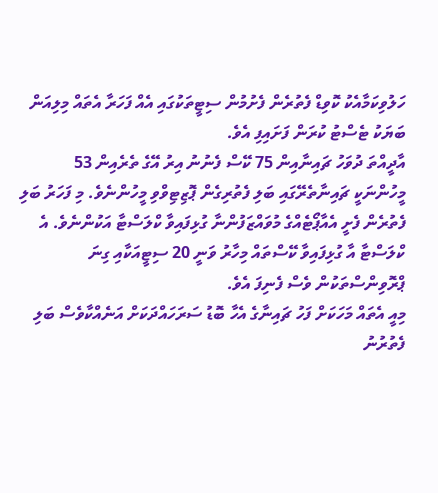ހަލުވިކަމާއެކު ކޮވިޑް ފެތުރެން ފެށުމުން ސިޓީތަކުގައި އެއް ފަހަރާ އެތައް މިލިއަން ބަޔަކު ޓެސްޓު ކުރަން ފަށައިފި އެވެ.
އާދީއްތަ ދުވަހު ޗައިނާއިން 75 ކޭސް ފެނުނު އިރު އޭގެ ތެރެއިން 53 މީހުންނަކީ ޗައިނާތެރޭގައި ބަލި ފެތުރިގެން ޕޮޒިޓިވްވި މީހުންނެވެ. މި ފަހަރު ބަލި ފެތުރެން ފެށީ އެއާޕޯޓެއްގެ މުވައްޒަފުންނާ ގުޅިފައިވާ ކްލަސްޓާ އަކުންނެވެ. އެ ކްލަސްޓާ އާ ގުޅިފައިވާ ކޭސްތައް މިހާރު ވަނީ 20 ސިޓީއަކާއި ގިނަ ޕްރޮވިންސްތަކުން ވެސް ފެނިފަ އެވެ.
މިއީ އެތައް މަހަކަށް ފަހު ޗައިނާގެ އެހާ ބޮޑު ސަރަހައްދަކަށް އަނެއްކާވެސް ބަލި ފެތުރުނު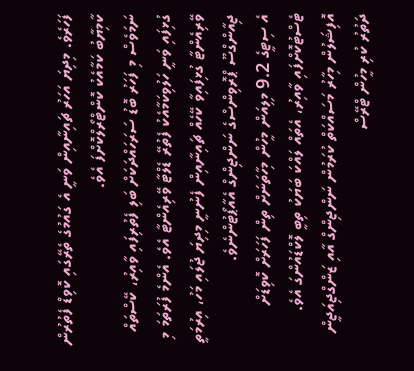ފަހަރެވެ. މިދިޔަ އަހަރު ޗައިނާއިން ވަނީ އެ ގައުމުގެ ތެރޭގައި ކޮވިޑް ފެތުރުން ކާމިޔާބު ކަމާއެކު ކޮންޓްރޯލްކޮށްފަ އެވެ.
ނަމަވެސް މި ފަހަރު ބޮޑު ސަރަހައްދަކަށް ބަލި ފެތުރިފައި ވާއިރު، ކޭސްތައް ގުޅިފައި ވަނީ ހަލުވިކަމާއެކު ފެތުރޭ ޑެލްޓާ ވޭރިއެންޓާ އެވެ. އެންމެ ފުރަތަމަ މި ވޭރިއެންޓާ ގުޅިފައިވާ ކޭހެއް ޗައިނާއިން ފެނުނީ މިދިޔަ ޖުލައި މަހު، އިރުމަތީ ޖިއާންގްސޫ ޕްރޮވިންސްގެ ނަންޖިންގް އެއާޕޯޓުންނެވެ.
އެ ސިޓީގެ 9.2 މިލިއަން މީހުން މިހާތަނަށް ތިން ފަހަރަށް ކޮވިޑަށް ޓެސްޓުކޮށްފައި ވާއިރު، އެތައް ލައްކަ ބަޔަކު ތިބީ ލޮކްޑައުންގަ އެވެ.
އޮފިޝަލުން މިހާރު މަސައްކަތް ކުރަމުން ނަންޖިންގް އާއި ޒަންގްޖިއަޖީން ދަތުރު ކުރި މީހުން ޓްރޭސް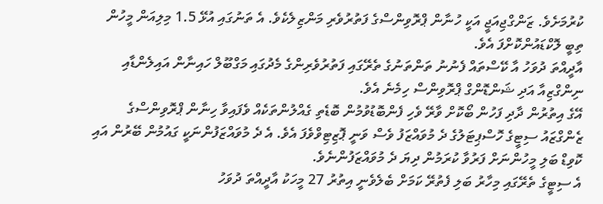ކުރުމަށެވެ. ޒަންގްޖިއަޖީ އަކީ ހުނާން ޕްރޮވިންސްގެ ފަތުރުވެރި މަންޒިލެކެވެ. އެ ތަނުގައި އުޅޭ 1.5 މިލިއަން މީހުން ތިބީ ލޮކްޑައުންކޮށްފަ އެވެ.
އާދީއްތަ ދުވަހު އާ ކޭސްތައް ފެނުނު ތަންތަނުގެ ތެރޭގައި ފަތުރުވެރިންގެ މެދުގައި މަގްބޫލް ހައިނާން އައިލެންޑާއި ނިންގްޒިއާ އަދި ޝަންޑޮންގް ޕްރޮވިންސް ހިމެނެ އެވެ.
އޭގެ އިތުރުން ދާދި ފަހުން ބޯކޮށް ވާރޭ ވެހި ފެންބޮޑުވުމުން ބޮޑެތި ގެއްލުންތަކެއް ވެފައިވާ ހިނާން ޕްރޮވިންސްގެ ޒެންގްޒައު ސިޓީގެ ހޮސްޕިޓަލުގެ ދެ މުވައްޒަފު ވެސް ވަނީ ޕޮޒިޓިވްވެފަ އެވެ. އެ ދެ މުވައްޒަފުންނަކީ ގައުމުން ބޭރުން އައި ކޮވިޑް ބަލި މީހުންނަށް ފަރުވާ ކުރަމުން ދިޔަ ދެ މުވައްޒަފުންނެވެ.
އެ ސިޓީގެ ތެރޭގައި މިހާރު ބަލި ފެތުރޭ ކަމަށް ބެލެވެނީ އިތުރު 27 މީހަކު އާދީއްތަ ދުވަހު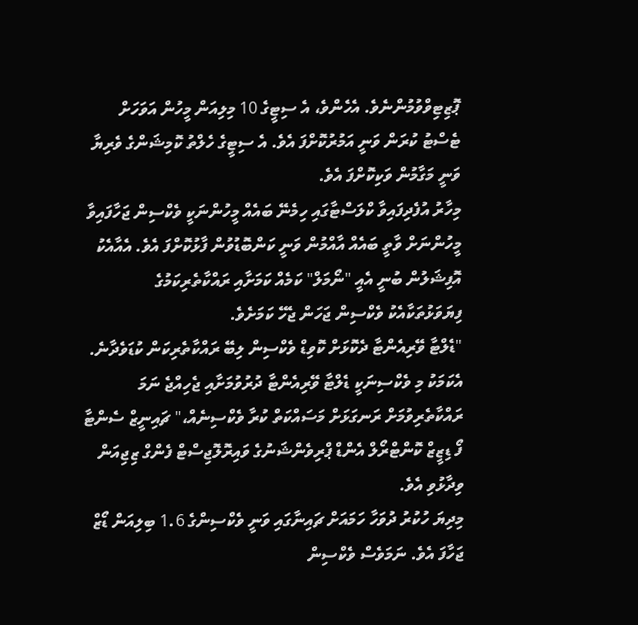ޕޮޒިޓިވްވުމުންނެވެ. އެހެންވެ، އެ ސިޓީގެ 10 މިލިއަން މީހުން އަވަހަށް ޓެސްޓު ކުރަން ވަނީ އަމުރުކޮށްފަ އެވެ. އެ ސިޓީގެ ހެލްތު ކޮމިޝަންގެ ވެރިޔާ ވަނީ މަގާމުން ވަކިކޮށްފަ އެވެ.
މިހާރު އުފެދިފައިވާ ކްލަސްޓާގައި ހިމެނޭ ބައެއް މީހުންނަކީ ވެކްސިން ޖަހާފައިވާ މީހުންނަށް ވާތީ ބައެއް އާއްމުން ވަނީ ކަންބޮޑުވުން ފާޅުކޮށްފަ އެވެ. އެއާއެކު އޮފިޝަލުން ބުނީ އެއީ "ނޯމަލް" ކަމެއް ކަމަށާއި ރައްކާތެރިކަމުގެ ފިޔަވަޅުތަކާއެކު ވެކްސިން ޖަހަން ޖެހޭ ކަމަށެވެ.
"ޑެލްޓާ ވޭރިއެންޓާ ދެކޮޅަށް ކޮވިޑް ވެކްސިން ލިބޭ ރައްކާތެރިކަން ކުޑަވެދާނެ. އެކަމަކު މި ވެކްސިނަކީ ޑެލްޓާ ވޭރިއެންޓާ ދުރުވުމަށާއި ޖެހިއްޖެ ނަމަ ރައްކާތެރިވުމަށް ރަނގަޅަށް މަސައްކަތް ކުރާ ވެކްސިނެއް،" ޗައިނީޒް ސެންޓާ ފޯ ޑިޒީޒް ކޮންޓްރޯލް އެންޑް ޕްރިވެންޝަނުގެ ވައިރޮލޮޖިސްޓް ފެންގް ޒިޖިއަން ވިދާޅުވި އެވެ.
މިދިޔަ ހުކުރު ދުވަހާ ހަމައަށް ޗައިނާގައި ވަނީ ވެކްސިންގެ 1.6 ބިލިއަން ޑޯޒް ޖަހާފަ އެވެ. ނަމަވެސް ވެކްސިން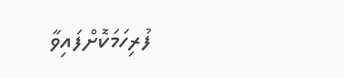ފުރިހަމަކޮށްފައިވާ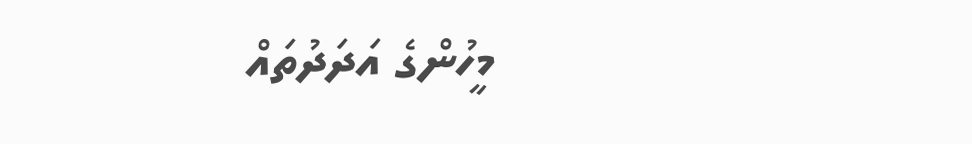މީހުންގެ އަދަދުތައް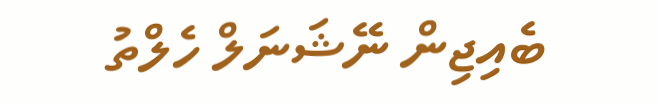ބެއިޖިން ނޭޝަނަލް ހެލްތު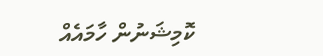ކޮމިޝަނުން ހާމައެއް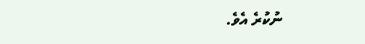ނުކުރެ އެވެ.